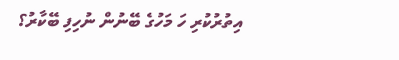އިތުރުކުރި ހަ މަހުގެ ބޭނުން ނުހިފި ބޭކާރު؟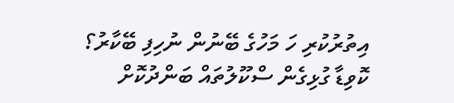އިތުރުކުރި ހަ މަހުގެ ބޭނުން ނުހިފި ބޭކާރު؟
ކޮވިޑާ ގުޅިގެން ސްކޫލުތައް ބަންދުކޮށް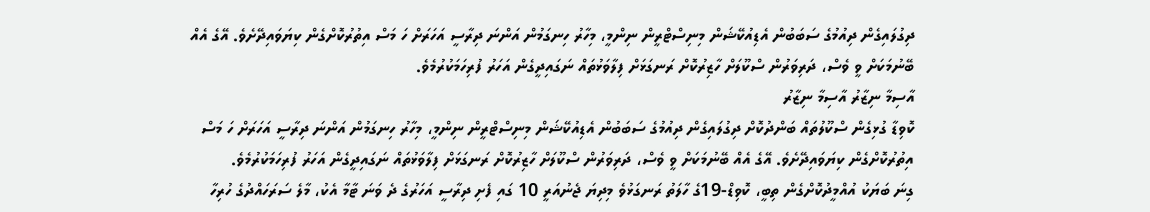ދިގުލައިގެން ދިއުމުގެ ސަބަބުން އެޑިއުކޭޝަން މިނިސްޓްރީން ނިންމީ، މިހާރު ހިނގަމުން އަންނަ ދިރާސީ އަހަރަށް ހަ މަސް އިތުރުކޮށްގެން ކިޔަވައިދޭށެވެ. އޭގެ އެއް ބޭނުމަކަށް ވީ ވެސް، ދަރިވަރުން ސްކޫލަށް ހާޒިރުކޮށް ރަނގަޅަށް ފިލާވަޅުތައް ނަގައިދީގެން އަހަރު ފުރިހަމަކުރުމެވެ.
އާސިމާ ނިޒާރު އާސިމާ ނިޒާރު
ކޮވިޑާ ގުޅިގެން ސްކޫލުތައް ބަންދުކޮށް ދިގުލައިގެން ދިއުމުގެ ސަބަބުން އެޑިއުކޭޝަން މިނިސްޓްރީން ނިންމީ، މިހާރު ހިނގަމުން އަންނަ ދިރާސީ އަހަރަށް ހަ މަސް އިތުރުކޮށްގެން ކިޔަވައިދޭށެވެ. އޭގެ އެއް ބޭނުމަކަށް ވީ ވެސް، ދަރިވަރުން ސްކޫލަށް ހާޒިރުކޮށް ރަނގަޅަށް ފިލާވަޅުތައް ނަގައިދީގެން އަހަރު ފުރިހަމަކުރުމެވެ.
ގިނަ ބަޔަކު އުއްމީދުކޮށްގެން ތިބީ، ކޮވިޑް-19ގެ ހާލަތު ރަނގަޅުވެ މިދިޔަ ޖެނުއަރީ 10 ގައި ފެށި ދިރާސީ އަހަރުގެ ދެ ވަނަ ޓާމާ އެކު، މާލެ ސަރަހައްދުގެ ހުރިހާ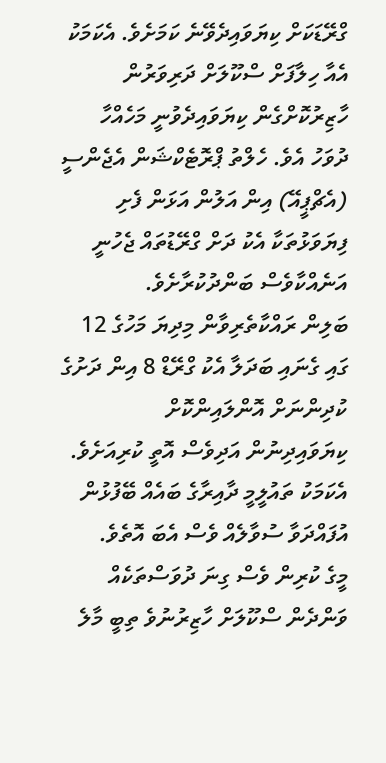ގްރޭޑަކަށް ކިޔަވައިދެވޭނެ ކަމަށެވެ. އެކަމަކު އެއާ ހިލާފަށް ސްކޫލަށް ދަރިވަރުން ހާޒިރުކޮށްގެން ކިޔަވައިދެވުނީ މަހެއްހާ ދުވަހު އެވެ. ހެލްތު ޕްރޮޓެކްޝަން އެޖެންސީ (އެޗްޕީއޭ) އިން އަލުން އަޅަން ފެށި ފިޔަވަޅުތަކާ އެކު ދަށް ގްރޭޑުތައް ޖެހުނީ އަނެއްކާވެސް ބަންދުކުރާށެވެ.
ބަލިން ރައްކާތެރިވާން މިދިޔަ މަހުގެ 12 ގައި ގެނައި ބަދަލާ އެކު ގްރޭޑް 8 އިން ދަށުގެ ކުދިންނަށް އޮންލައިންކޮށް ކިޔަވައިދިނުން އަދިވެސް އޮތީ ކުރިއަށެވެ. އެކަމަކު ތައުލީމީ ދާއިރާގެ ބައެއް ބޭފުޅުން އުފައްދަވާ ސުވާލެއް ވެސް އެބަ އޮތެވެ.
މީގެ ކުރިން ވެސް ގިނަ ދުވަސްތަކެއް ވަންދެން ސްކޫލަށް ހާޒިރުނުވެ ތިބީ މާލެ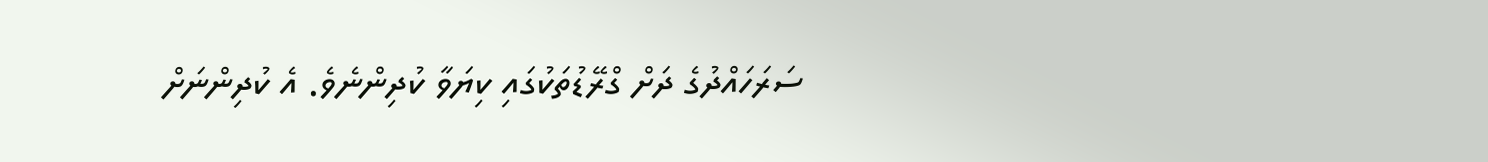ސަރަހައްދުގެ ދަށް ގްރޭޑުތަކުގައި ކިޔަވާ ކުދިންނެވެ. އެ ކުދިންނަށް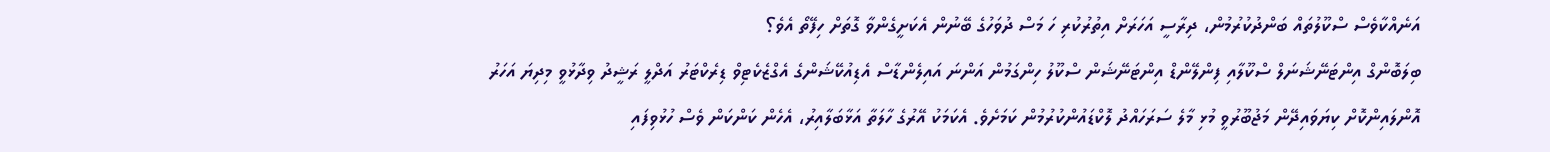އަނެއްކާވެސް ސްކޫލުތައް ބަންދުކުރުމުން، ދިރާސީ އަހަރަށް އިތުރުކުރި ހަ މަސް ދުވަހުގެ ބޭނުން އެކަށީގެންވާ ގޮތަށް ހިފޭތޯ އެވެ؟
ބިލަބޮންގް އިންޓަނޭޝަނަލް ސްކޫލާއި ފިންލޭންޑް އިންޓަނޭޝަން ސްކޫލު ހިންގަމުން އަންނަ އައިލެންޑާސް އެޑިއުކޭޝަންގެ އެގްޒެކެޓިވް ޑިރެކްޓަރު އަދްލީ ރަޝީދު ވިދާޅުވީ މިދިޔަ އަހަރު އޮންލައިންކޮށް ކިޔަވައިދޭން މަޖުބޫރުވީ މުޅި މާލެ ސަރަހައްދު ލޮކްޑައުންކުރުމުން ކަމަށެވެ. އެކަމަކު އޭރުގެ ހާލަތާ އަޅާބަލާއިރު، އެހެން ކަންކަން ވެސް ހުޅުވިފައި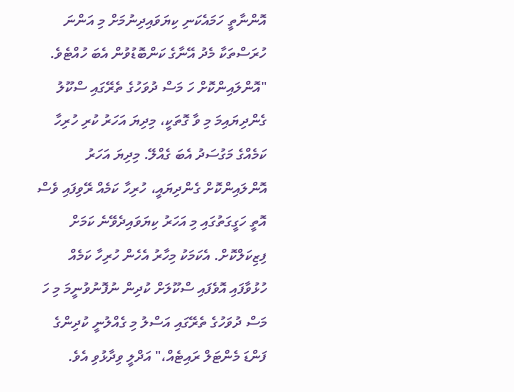އޮންނާތީ ހަމައެކަނި ކިޔަވައިދިނުމަށް މި އަންނަ ހުރަސްތަކާ މެދު އޭނާގެ ކަންބޮޑުވުން އެބަ ހުއްޓެވެ.
"އޮންލައިންކޮށް ހަ މަސް ދުވަހުގެ ތެރޭގައި ސްކޫލު ގެންދިޔައިމަ މި ވާ ގޮތަކީ، މިދިޔަ އަހަރު ކުރި ހުރިހާ ކަމެއްގެ މަގުސަދު އެބަ ގެއްލޭ. މިދިޔަ އަހަރު އޮންލައިންކޮށް ގެންދިޔައީ، ހުރިހާ ކަމެއް ރޭވިފައި ވެސް އޮތީ ހަގީގަތުގައި މި އަހަރު ކިޔަވައިދެވޭނެ ކަމަށް ފިޒިކަލްކޮށް. އެކަމަކު މިހާރު އެހެން ހުރިހާ ކަމެއް ހުޅުވާފައި އޮވެފައި ސްކޫލަށް ކުދިން ނުފޮނުވުނީމަ މި ހަ މަސް ދުވަހުގެ ތެރޭގައި އަސްލު މި ގެއްލުނީ ކުދިންގެ ފަންޑަ މެންޓަލް ރައިޓެއް،" އަދްލީ ވިދާޅުވި އެވެ.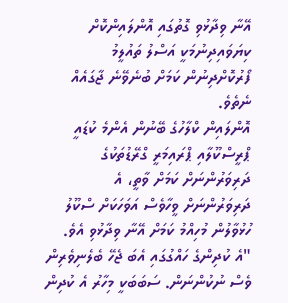އޭނާ ވިދާޅުވި ގޮތުގައި އޮންލައިންކޮށް ކިޔަވައިދިނުމަކީ އަސްލު ތައުލީމު ފޯރުކޮށްދިނުން ކަމަށް ބުނެވޭނެ ޖާގައެއް ނެތެވެ.
އޮންލައިން ކްލާހުގެ ބޭނުން އެންމެ ކުޑައީ ޕްރީސްކޫލާއި ޕްރައިމަރީ ގްރޭޑުތަކުގެ ދަރިވަރުންނަށް ކަމަށް ވާތީ، އެ ދަރިވަރުންނަށް ވީހާވެސް އަވަހަކަށް ސްކޫލު ހުޅުވާލުން މުހިއްމު ކަމަށް އޭނާ ވިދާޅުވި އެވެ.
"އެ ކުދިންގެ ހައްގުގައި އެބަ ޖެހޭ ބެލެނިވެރިން ވެސް ނުކުންނަން. ސަބަބަކީ މިހާރު އެ ކުދިން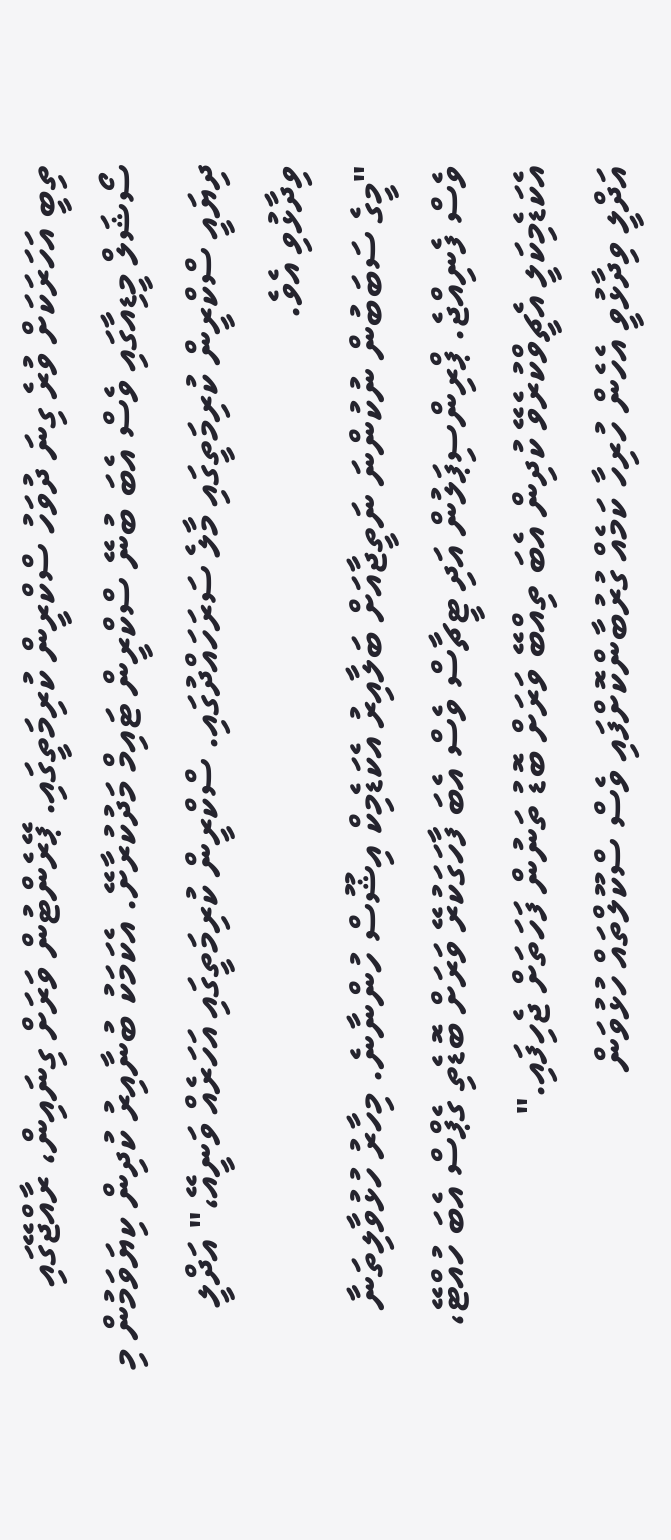ތިބީ އަހަރަކަށް ވުރެ ގިނަ ދުވަހު ސްކްރީން ކުރިމަތީގައި. ޕޭރެންޓުން ވަރަށް ގިނައިން، ރާއްޖޭގައި ސޯޝަލް މީޑިއާގައި ވެސް އެބަ ބުނޭ ސްކްރީން ޓައިމް މަދުކުރާށޭ. އެކަމަކު ބުނާއިރު ކުދިން ކިޔަވަމުން މި ދިޔައީ ސްކްރީން ކުރިމަތީގައި މާލެ ސަރަހައްދުގައި. ސްކްރީން ކުރިމަތީގައި އަހަރެއް ވަނީއޭ،" އަދްލީ ވިދާޅުވި އެވެ.
"މީގެ ސަބަބުން ނުކުންނަ ނަތީޖާއަށް ބަލާއިރު އެކަޑެމިކް އިޝޫސް ހުންނާނެ. މިހާރު ހުޅުވާލިތަނާ ވެސް ފެނިއްޖެ. ޕްރިންސިޕަލުން އަދި ޓީޗާސް ވެސް އެބަ ފާހަގަކުރޭ ވަރަށް ބޮޑެތި ގެޕްސް އެބަ ހުއްޓޭ، އެކަޑެމިކަލީ އެޗީވްކުރެވޭ ކުދިން އެބަ ތިއްބޭ ވަރަށް ބޮޑު ތަނުން ފަހަތަށް ޖެހިފައި."
އަދްލީ ވިދާޅުވީ އެހެން ހުރިހާ ކަމެއް ގުރުބާންކޮށްފައި ވެސް ސްކޫލްތައް ހުޅުވަން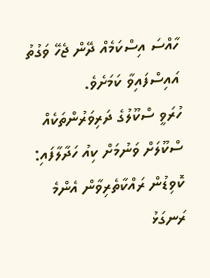ހާއްސަ އިސްކަމެއް ދޭން ޖެހޭ ވަގުތު އައިސްފައިވާ ކަމަށެވެ.
ހުރަވީ ސްކޫލުގެ ދަރިވަރުންތަކެއް ސްކޫލަށް ވަނުމަށް ކިއު ހަދާލާފައި: ކޮވިޑުން ރައްކާތެރިވާން އެންމެ ރަނގަޅު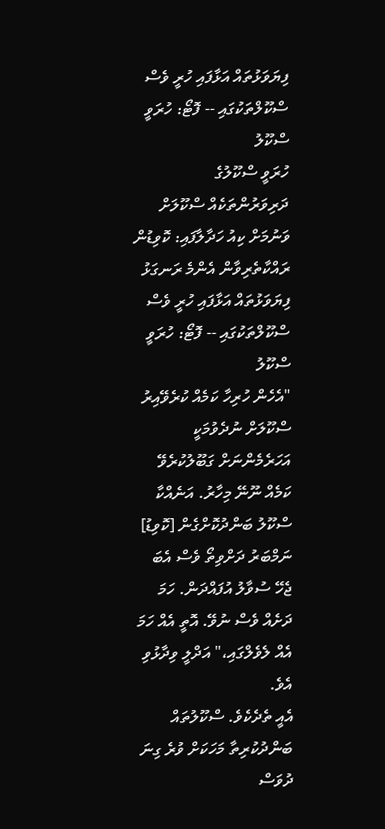ފިޔަވަޅުތައް އަޅާފައި ހުރީ ވެސް ސްކޫލްތަކުގައި -- ފޮޓޯ: ހުރަވީ ސްކޫލު
ހުރަވީ ސްކޫލުގެ ދަރިވަރުންތަކެއް ސްކޫލަށް ވަނުމަށް ކިއު ހަދާލާފައި: ކޮވިޑުން ރައްކާތެރިވާން އެންމެ ރަނގަޅު ފިޔަވަޅުތައް އަޅާފައި ހުރީ ވެސް ސްކޫލްތަކުގައި -- ފޮޓޯ: ހުރަވީ ސްކޫލު
"އެހެން ހުރިހާ ކަމެއް ކުރެވޭއިރު ސްކޫލަށް ނުދެވުމަކީ އަހަރެމެންނަށް ގަބޫލުކުރެވޭ ކަމެއް ނޫނޭ މިހާރު. އަނެއްކާ ސްކޫލު ބަންދުކޮށްގެން [ކޮވިޑު] ނަމްބަރު ދަށްވިތޯ ވެސް އެބަ ޖެހޭ ސުވާލު އުފައްދަން. ހަމަ ދަށެއް ވެސް ނުވޭ. އޮތީ އެއް ހަމަ އެއް ލެވެލްގައި،" އަދްލީ ވިދާޅުވި އެވެ.
އެއީ ތެދެކެވެ. ސްކޫލުތައް ބަންދުކުރިތާ މަހަކަށް ވުރެ ގިނަ ދުވަސް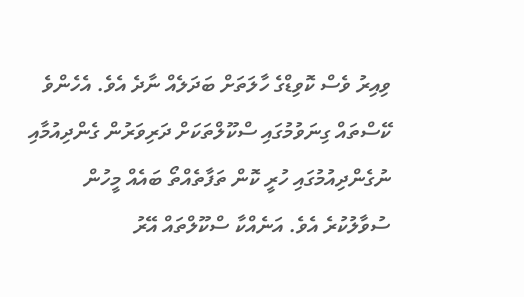ވިއިރު ވެސް ކޮވިޑްގެ ހާލަތަށް ބަދަލެއް ނާދެ އެވެ. އެހެންވެ ކޭސްތައް ގިނަވުމުގައި ސްކޫލްތަކަށް ދަރިވަރުން ގެންދިއުމާއި ނުގެންދިއުމުގައި ހުރީ ކޮން ތަފާތެއްތޯ ބައެއް މީހުން ސުވާލުކުރެ އެވެ. އަނެއްކާ ސްކޫލްތައް އޭރު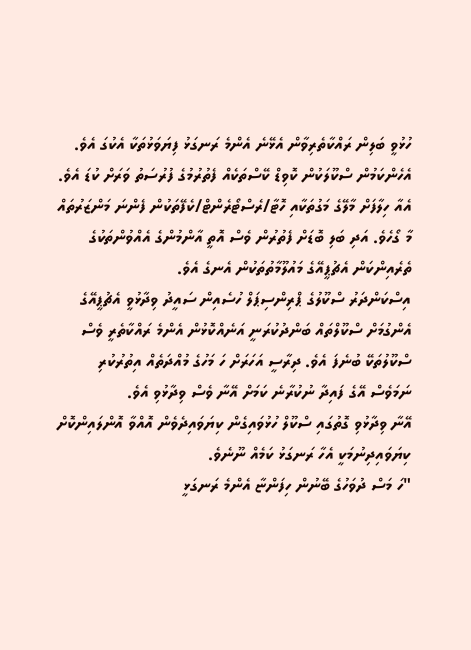ހުޅުވީ ބަލިން ރައްކާތެރިވާން އެޅޭނެ އެންމެ ރަނގަޅު ފިޔަވަޅުތަކާ އެކުގަ އެވެ. އެހެންކަމުން ސްކޫލަކުން ކޮވިޑް ކޭސްތަކެއް ފެތުރުމުގެ ފުރުސަތު ވަރަށް ކުޑަ އެވެ.
އެއާ ހިލާފަށް މާލޭގެ މަގުތަކާއި ހޮޓާ/ރެސްޓޯރެންޓް/ކެފޭތަކުން ފެންނަ މަންޒަރުތައް މާ ގޯހެވެ. އަދި ބަލި ބޮޑަށް ފެތުރުން ވެސް އޮތީ އާންމުންގެ އެއްވުންތަކުގެ ތެރެއިންކަން އެޗުޕީއޭގެ މައުލޫމާތުތަކުން އެނގެ އެވެ.
އިސްކަންދަރު ސްކޫލުގެ ޕްރިންސިޕަލް ހުސެއިން ސައީދު ވިދާޅުވީ އެޗުޕީއޭގެ އެންގުމަށް ސްކޫލްތައް ބަންދުކުރަނީ އަނެއްކޮޅުން އެންމެ ރައްކާތެރީ ވެސް ސްކޫލުތަކޭ ބުނެފަ އެވެ. ދިރާސީ އަހަރަށް ހަ މަހުގެ މުއްދަތެއް އިތުރުކުރި ނަމަވެސް އޭގެ ފައިދާ ނުކުރާނެ ކަމަށް އޭނާ ވެސް ވިދާޅުވި އެވެ.
އޭނާ ވިދާޅުވި ގޮތުގައި ސްކޫލް ހުޅުވައިގެން ކިޔަވައިދެވެން އޮއްވާ އޮންލައިންކޮށް ކިޔަވައިދިނުމަކީ އެހާ ރަނގަޅު ކަމެއް ނޫނެވެ.
"ހަ މަސް ދުވަހުގެ ބޭނުން ހިފަންޏާ އެންމެ ރަނގަޅީ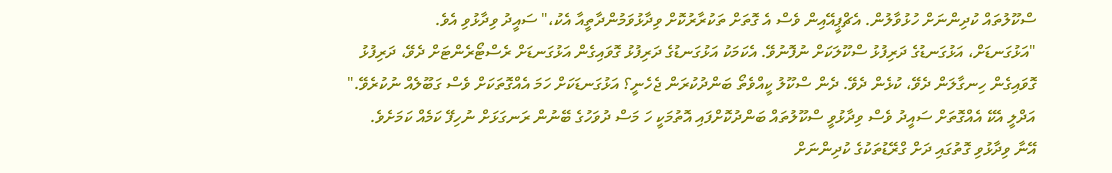ސްކޫލުތައް ކުދިންނަށް ހުޅުވާލުން. އެޗްޕީއޭއިން ވެސް އެ ގޮތަށް ތަކުރާރުކޮށް ވިދާޅުވަމުންދާތީއާ އެކު،" ސައީދު ވިދާޅުވި އެވެ.
"އަޅުގަނޑަށް، އަޅުގަނޑުގެ ދަރިފުޅު ސްކޫލަކަށް ނުފޮނުވޭ. އެކަމަކު އަޅުގަނޑުގެ ދަރިފުޅު ގޮވައިގެން އަޅުގަނޑަށް ރެސްޓޯރެންޓަށް ދެވޭ، ދަރިފުޅު ގޮވައިގެން ހިނގާލަން ދެވޭ، ކުޅެން ދެވޭ. ދެން ސްކޫލު ކީއްވެތޯ ބަންދުކުރަން ޖެހެނީ؟ އަޅުގަނޑަކަށް ހަމަ އެއްގޮތަކަށް ވެސް ގަބޫލެއް ނުކުރެވޭ."
އަދްލީ އެކޭ އެއްގޮތަށް ސައީދު ވެސް ވިދާޅުވީ ސްކޫލުތައް ބަންދުކޮށްފައި އޮތުމަކީ ހަ މަސް ދުވަހުގެ ބޭނުން ރަނގަޅަށް ނުހިފޭ ކަމެއް ކަމަށެވެ.
އޭނާ ވިދާޅުވި ގޮތުގައި ދަށް ގްރޭޑުތަކުގެ ކުދިންނަށް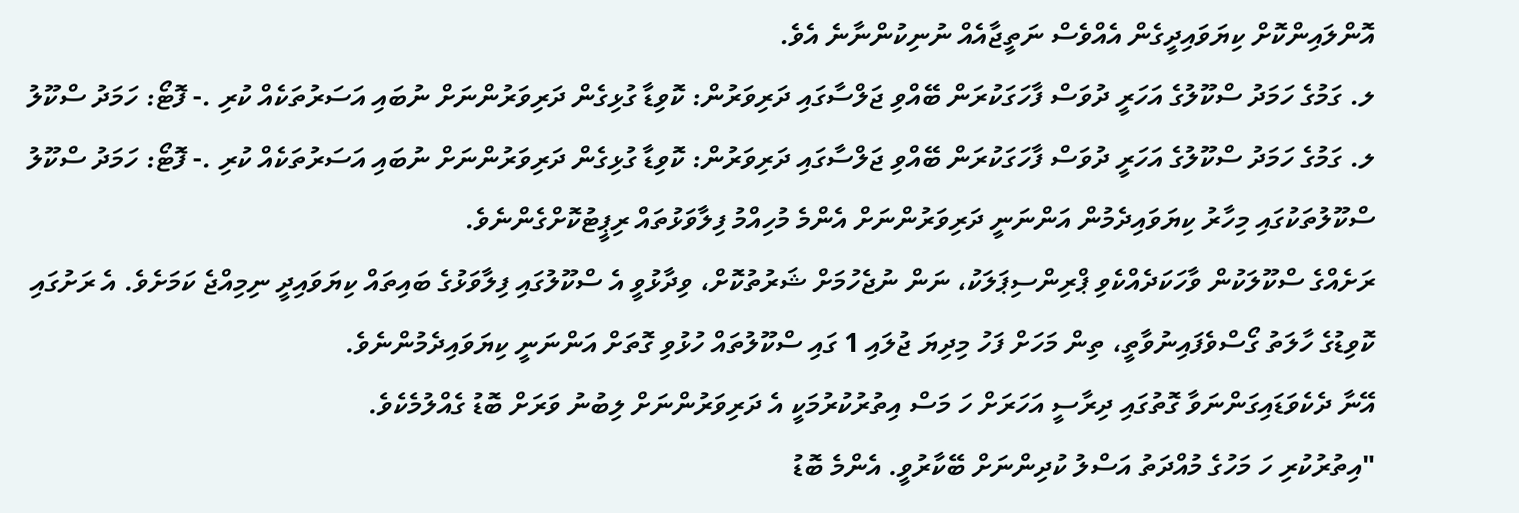އޮންލައިންކޮށް ކިޔަވައިދީގެން އެއްވެސް ނަތީޖާއެއް ނުނިކުންނާނެ އެވެ.
ލ. ގަމުގެ ހަމަދު ސްކޫލުގެ އަހަރީ ދުވަސް ފާހަގަކުރަން ބޭއްވި ޖަލްސާގައި ދަރިވަރުން: ކޮވިޑާ ގުޅިގެން ދަރިވަރުންނަށް ނުބައި އަސަރުތަކެއް ކުރި .- ފޮޓޯ: ހަމަދު ސްކޫލު
ލ. ގަމުގެ ހަމަދު ސްކޫލުގެ އަހަރީ ދުވަސް ފާހަގަކުރަން ބޭއްވި ޖަލްސާގައި ދަރިވަރުން: ކޮވިޑާ ގުޅިގެން ދަރިވަރުންނަށް ނުބައި އަސަރުތަކެއް ކުރި .- ފޮޓޯ: ހަމަދު ސްކޫލު
ސްކޫލުތަކުގައި މިހާރު ކިޔަވައިދެމުން އަންނަނީ ދަރިވަރުންނަށް އެންމެ މުހިއްމު ފިލާވަޅުތައް ރިޕީޓުކޮށްގެންނެވެ.
ރަށެއްގެ ސްކޫލަކުން ވާހަކަދެއްކެވި ޕްރިންސިޕަލަކު، ނަން ނުޖެހުމަށް ޝަރުތުކޮށް، ވިދާޅުވީ އެ ސްކޫލުގައި ފިލާވަޅުގެ ބައިތައް ކިޔަވައިދީ ނިމިއްޖެ ކަމަށެވެ. އެ ރަށުގައި ކޮވިޑުގެ ހާލަތު ގޯސްވެފައިނުވާތީ، ތިން މަހަށް ފަހު މިދިޔަ ޖުލައި 1 ގައި ސްކޫލުތައް ހުޅުވި ގޮތަށް އަންނަނީ ކިޔަވައިދެމުންނެވެ.
އޭނާ ދެކެވަޑައިގަންނަވާ ގޮތުގައި ދިރާސީ އަހަރަށް ހަ މަސް އިތުރުކުރުމަކީ އެ ދަރިވަރުންނަށް ލިބުނު ވަރަށް ބޮޑު ގެއްލުމެކެވެ.
"އިތުރުކުރި ހަ މަހުގެ މުއްދަތު އަސްލު ކުދިންނަށް ބޭކާރުވީ. އެންމެ ބޮޑު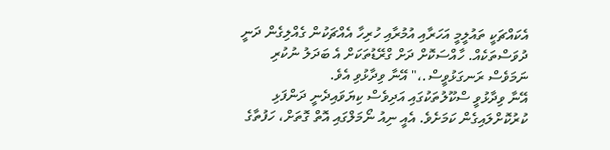އެކައްޗަކީ ތައުލީމީ އަހަރާއި އުމުރާއި ހުރިހާ އެއްޗަކުން ގެއްލިގެން ދަނީ ދުވަސްތަކެއް. ހާއްސަކޮށް ދަށް ގްރޭޑުތަކަށް އެ ބަދަލު ނުކުރި ނަމަވެސް ރަނގަޅުވީސް.،" އޭނާ ވިދާޅުވި އެވެ.
އޭނާ ވިދާޅުވީ ސްކޫލުތަކުގައި އަދިވެސް ކިޔަވައިދެނީ ދަންފަޅި ކުރުކޮށްލައިގެން ކަމަށެވެ. އެއީ ނިއު ނޯމަލްގައި އޮތް ގޮތަށް، ހަފުތާގެ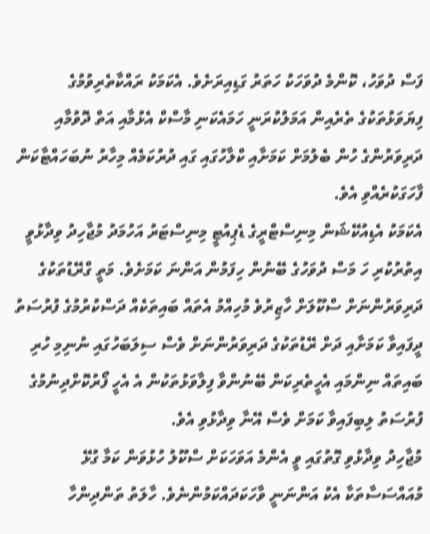ފަސް ދުވަހު، ކޮންމެ ދުވަހަކު ހަތަރު ގަޑިއިރަށެވެ. އެކަމަކު ރައްކާތެރިވުމުގެ ފިޔަވަޅުތަކުގެ ތެރެއިން އަމަލުކުރަނީ ހަމައެކަނި މާސްކް އެޅުމާއި އަތް ދޮވުމާއި ދަރިވަރުންގެ ހުން ބެލުމަށް ކަމަށާއި ކްލާހުގައި ގައި ދުރުކަމެއް މިހާރު ނުބަހައްޓާކަން ފާހަގަކުރެއްވި އެވެ.
އެކަމަކު އެޑިއުކޭޝަން މިނިސްޓްރީގެ ޑެޕިއުޓީ މިނިސްޓަރު އަހުމަދު މުޖާހިދު ވިދާޅުވީ އިތުރުކުރި ހަ މަސް ދުވަހުގެ ބޭނުން ހިފަމުން އަންނަ ކަމަށެވެ. މަތީ ގްރޭޑުތަކުގެ ދަރިވަރުންނަށް ސްކޫލަށް ހާޒިރުވެ މުހިއްމު އެތައް ބައިތަކެއް ދަސްކުރުމުގެ ފުރުސަތު ދީފައިވާ ކަމަށާއި ދަށް ރޭޑުތަކުގެ ދަރިވަރުންނަށް ވެސް ސިލަބަހުގައި ނުނިމި ހުރި ބައިތައް ނިންމައި އެހީތެރިކަން ބޭނުންވާ ފިލާވަޅުތަކުން އެ އެހީ ފޯރުކޮށްދިނުމުގެ ފުރުސަތު ލިބިފައިވާ ކަމަށް ވެސް އޭނާ ވިދާޅުވި އެވެ.
މުޖާހިދު ވިދާޅުވި ގޮތުގައި ވީ އެންމެ އަވަހަކަށް ސްކޫލު ހުޅުވަން ކަމާ ގުޅޭ މުއައްސަސާތަކާ އެކު އަންނަނީ ވާހަކަދައްކަމުންނެވެ. ހާލަތު ތަންދިންހާ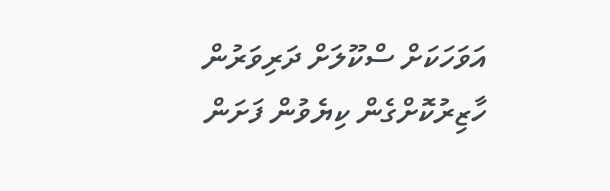އަވަހަކަށް ސްކޫލަށް ދަރިވަރުން ހާޒިރުކޮށްގެން ކިޔެވުން ފަށަން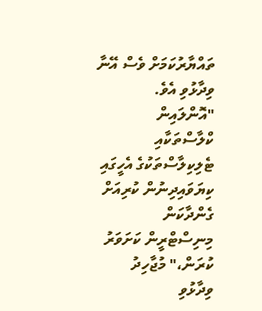ތައްޔާރުކަމަށް ވެސް އޭނާ ވިދާޅުވި އެވެ.
"އޮންލައިން ކްލާސްތަކާއި ޓެލިކިލާސްތަކުގެ އެހީގައި ކިޔަވައިދިނުން ކުރިއަށް ގެންދާކަން މިނިސްޓްރީން ކަށަވަރު ކުރަން،" މުޖާހިދު ވިދާޅުވި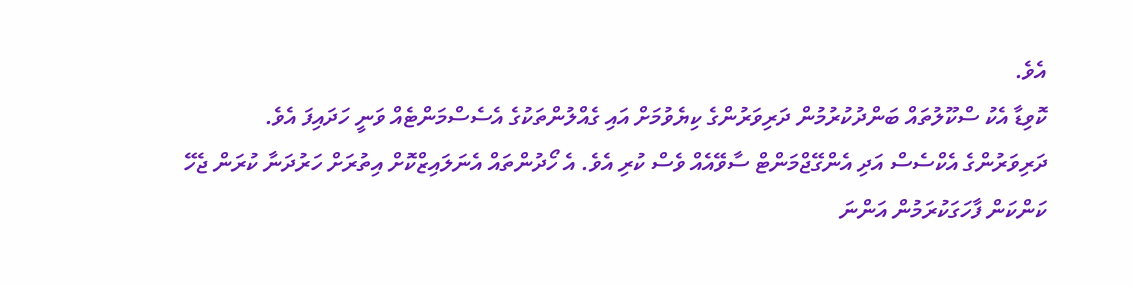އެވެ.
ކޮވިޑާ އެކު ސްކޫލުތައް ބަންދުކުރުމުން ދަރިވަރުންގެ ކިޔެވުމަށް އައި ގެއްލުންތަކުގެ އެސެސްމަންޓެއް ވަނީ ހަދައިފަ އެވެ. ދަރިވަރުންގެ އެކްސެސް އަދި އެންގޭޖްމަންޓް ސާވޭއެއް ވެސް ކުރި އެވެ. އެ ހޯދުންތައް އެނަލައިޒްކޮށް އިތުރަށް ހަރުދަނާ ކުރަން ޖެހޭ ކަންކަން ފާހަގަކުރަމުން އަންނަ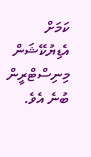ކަމަށް އެޑިޔުކޭޝަން މިނިސްޓްރީން ބުނެ އެވެ.